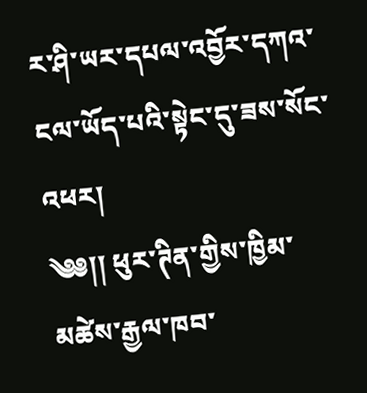ར་ཤི་ཡར་དཔལ་འབྱོར་དཀའ་ངལ་ཡོད་པའི་སྟེང་དུ་ཟས་སོང་འཕར།
༄༅།། ཕུར་ཊིན་གྱིས་ཁྱིམ་མཚེས་རྒྱལ་ཁབ་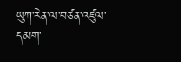ཡུཀ་རེན་ལ་བཙན་འཛུལ་དམག་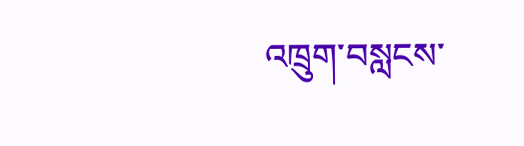འཁྲུག་བསླངས་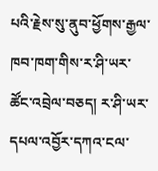པའི་རྗེས་སུ་ནུབ་ཕྱོགས་རྒྱལ་ཁབ་ཁག་གིས་ར་ཤི་ཡར་ཚོང་འབྲེལ་བཅད། ར་ཤི་ཡར་དཔལ་འབྱོར་དཀའ་ངལ་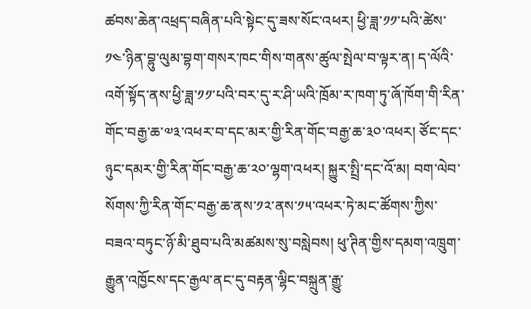ཚབས་ཆེན་འཕྲད་བཞིན་པའི་སྟེང་དུ་ཟས་སོང་འཕར། ཕྱི་ཟླ་༡༡་པའི་ཚེས་༡༤་ཉིན་བྷུ་ལུམ་བྷག་གསར་ཁང་གིས་གནས་ཚུལ་སྤེལ་བ་ལྟར་ན། ད་ལོའི་འགོ་སྟོད་ནས་ཕྱི་ཟླ་༡༡་པའི་བར་དུ་ར་ཤི་ཡའི་ཁྲོམ་ར་ཁག་ཏུ་ཞོ་ཁོག་གི་རིན་གོང་བརྒྱ་ཆ་༧༣་འཕར་བ་དང་མར་གྱི་རིན་གོང་བརྒྱ་ཆ་༣༠་འཕར། ཙོང་དང་ཉུང་དམར་གྱི་རིན་གོང་བརྒྱ་ཆ་༢༠་ལྷག་འཕར། སྐྱུར་སྤྲི་དང་འོ་མ། བག་ལེབ་སོགས་ཀྱི་རིན་གོང་བརྒྱ་ཆ་ནས་༡༢་ནས་༡༥་འཕར་ཏེ་མང་ཚོགས་ཀྱིས་བཟའ་བཏུང་ཉོ་མི་ཐུབ་པའི་མཚམས་སུ་བསླེབས། ཕུ་ཊིན་གྱིས་དམག་འཁྲུག་རྒྱུན་འཁྱོངས་དང་རྒྱལ་ནང་དུ་བརྟན་ལྷིང་བསྐྲུན་རྒྱུ་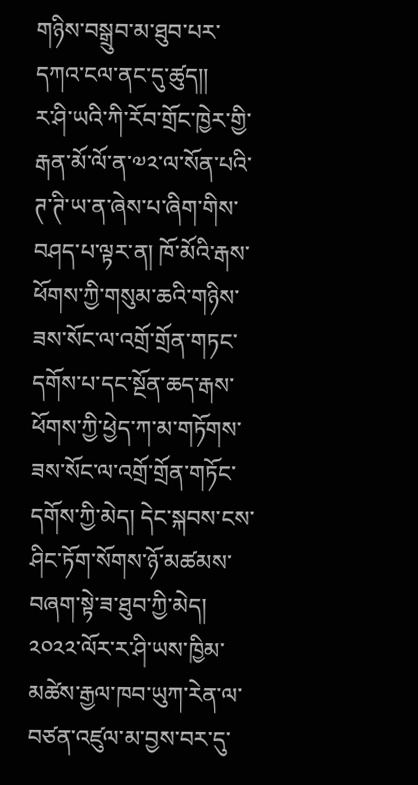གཉིས་བསྒྲུབ་མ་ཐུབ་པར་དཀའ་ངལ་ནང་དུ་ཚུད།།
ར་ཤི་ཡའི་ཀི་རོབ་གྲོང་ཁྱེར་གྱི་རྒན་མོ་ལོ་ན་༧༢་ལ་སོན་པའི་ཊ་ཊི་ཡ་ན་ཞེས་པ་ཞིག་གིས་བཤད་པ་ལྟར་ན། ཁོ་མོའི་རྒས་ཕོགས་ཀྱི་གསུམ་ཆའི་གཉིས་ཟས་སོང་ལ་འགྲོ་གྲོན་གཏང་དགོས་པ་དང་སྔོན་ཆད་རྒས་ཕོགས་ཀྱི་ཕྱེད་ཀ་མ་གཏོགས་ཟས་སོང་ལ་འགྲོ་གྲོན་གཏོང་དགོས་ཀྱི་མེད། དེང་སྐབས་ངས་ཤིང་ཏོག་སོགས་ཉོ་མཚམས་བཞག་སྟེ་ཟ་ཐུབ་ཀྱི་མེད། ༢༠༢༢་ལོར་ར་ཤི་ཡས་ཁྱིམ་མཚེས་རྒྱལ་ཁབ་ཡུཀ་རེན་ལ་བཙན་འཛུལ་མ་བྱས་བར་དུ་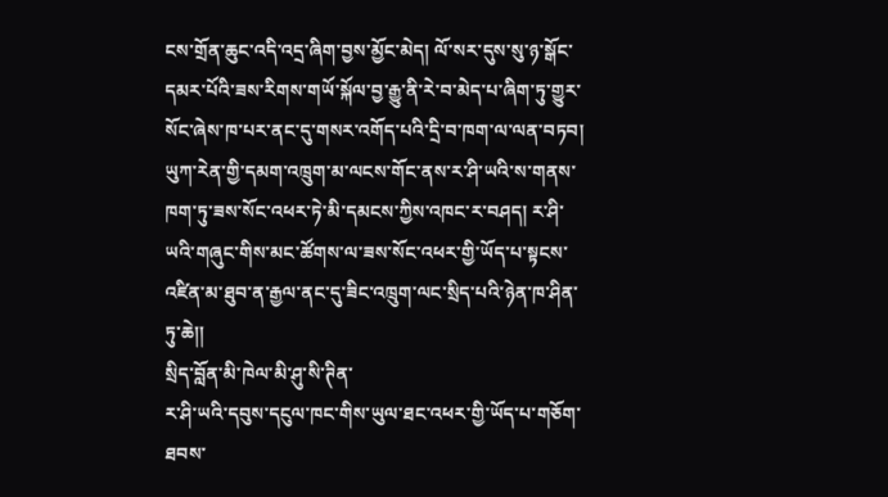ངས་གྲོན་ཆུང་འདི་འདྲ་ཞིག་བྱས་མྱོང་མེད། ལོ་སར་དུས་སུ་ཉ་སྒོང་དམར་པོའི་ཟས་རིགས་གཡོ་སྐོལ་བྱ་རྒྱུ་ནི་རེ་བ་མེད་པ་ཞིག་ཏུ་གྱུར་སོང་ཞེས་ཁ་པར་ནང་དུ་གསར་འགོད་པའི་དྲི་བ་ཁག་ལ་ལན་བཏབ། ཡུཀ་རེན་གྱི་དམག་འཁྲུག་མ་ལངས་གོང་ནས་ར་ཤི་ཡའི་ས་གནས་ཁག་ཏུ་ཟས་སོང་འཕར་ཏེ་མི་དམངས་ཀྱིས་འཁང་ར་བཤད། ར་ཤི་ཡའི་གཞུང་གིས་མང་ཚོགས་ལ་ཟས་སོང་འཕར་གྱི་ཡོད་པ་སྟངས་འཛིན་མ་ཐུབ་ན་རྒྱལ་ནང་དུ་ཟིང་འཁྲུག་ལང་སྲིད་པའི་ཉེན་ཁ་ཤིན་ཏུ་ཆེ།།
སྲིད་བློན་མི་ཁེལ་མི་ཤུ་སི་ཊིན་
ར་ཤི་ཡའི་དབུས་དངུལ་ཁང་གིས་ཡུལ་ཐང་འཕར་གྱི་ཡོད་པ་གཅོག་ཐབས་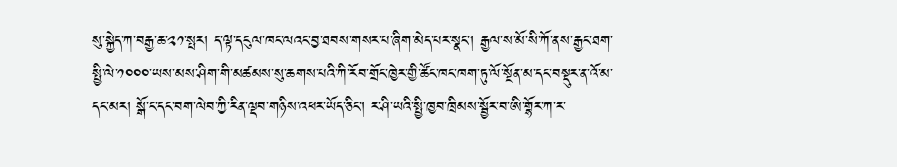སུ་སྐྱེད་ཀ་བརྒྱ་ཆ་༢༡་སྤར། ད་ལྟ་དངུལ་ཁང་ལའང་བྱ་ཐབས་གསར་པ་ཞིག་མེད་པར་སྣང་། རྒྱལ་ས་མོ་སི་ཀོ་ནས་རྒྱང་ཐག་སྤྱི་ལེ་༡༠༠༠་ཡས་མས་ཤིག་གི་མཚམས་སུ་ཆགས་པའི་ཀི་རོབ་གྲོང་ཁྱེར་གྱི་ཚོང་ཁང་ཁག་ཏུ་ལོ་སྔོན་མ་དང་བསྡུར་ན་འོ་མ་དང་མར། སྒོ་ང་དང་བག་ལེབ་ཀྱི་རིན་ལྡབ་གཉིས་འཕར་ཡོད་ཅིང་། ར་ཤི་ཡའི་སྤྱི་ཁྱབ་ཁྲིམས་སྦྱོར་བ་ཨི་གྷོར་ཀ་ར་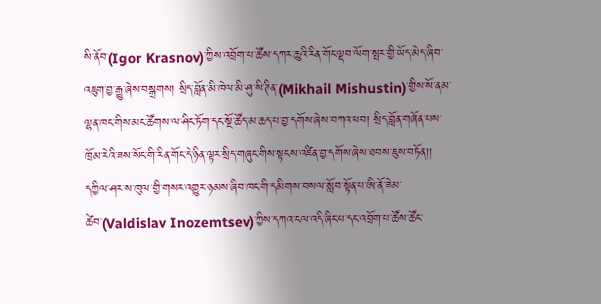སི་ནོབ་(Igor Krasnov)་ཀྱིས་འབྲོག་པ་ཚོས་དཀར་ཆུའི་རིན་གོང་ལྡབ་ལོག་སྤར་གྱི་ཡོད་མེད་ཞིབ་འཇུག་བྱ་རྒྱུ་ཞེས་བསྒྲགས། སྲིད་བློན་མི་ཁེལ་མི་ཤུ་སི་ཊིན་(Mikhail Mishustin)་གྱིས་སོ་ནམ་ལྷན་ཁང་གིས་མང་ཚོགས་ལ་ཤིང་ཏོག་དང་སྔོ་ཚོད་མ་ཆད་པ་བྱ་དགོས་ཞེས་བཀའ་ཕབ། སྲིད་བློན་གཞོན་པས་ཁྲོམ་རེའི་ཟས་སོང་གི་རིན་གོང་དེ་ཉིན་ལྟར་སྲིད་གཞུང་གིས་སྟངས་འཛིན་བྱ་དགོས་ཞེས་ཐབས་ཇུས་བཏོན།།
དཀྱིལ་ཤར་ས་ཁུལ་གྱི་གསར་འགྱུར་ཉམས་ཞིབ་ཁང་གི་དམིགས་བསལ་སློབ་སྟོན་པ་ཨི་ནོ་ཟེམ་ཚེབ་(Valdislav Inozemtsev)་ཀྱིས་དཀའ་ངལ་འདི་ཞིང་པ་དང་འབྲོག་པ་ཚོས་ཚོང་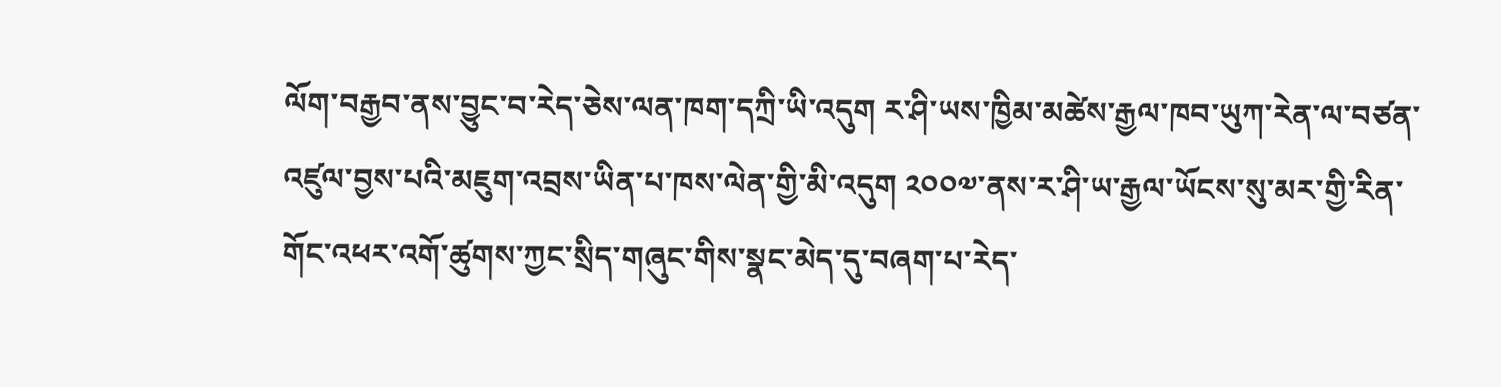ལོག་བརྒྱབ་ནས་བྱུང་བ་རེད་ཅེས་ལན་ཁག་དཀྲི་ཡི་འདུག ར་ཤི་ཡས་ཁྱིམ་མཚེས་རྒྱལ་ཁབ་ཡུཀ་རེན་ལ་བཙན་འཛུལ་བྱས་པའི་མཇུག་འབྲས་ཡིན་པ་ཁས་ལེན་གྱི་མི་འདུག ༢༠༠༧་ནས་ར་ཤི་ཡ་རྒྱལ་ཡོངས་སུ་མར་གྱི་རིན་གོང་འཕར་འགོ་ཚུགས་ཀྱང་སྲིད་གཞུང་གིས་སྣང་མེད་དུ་བཞག་པ་རེད་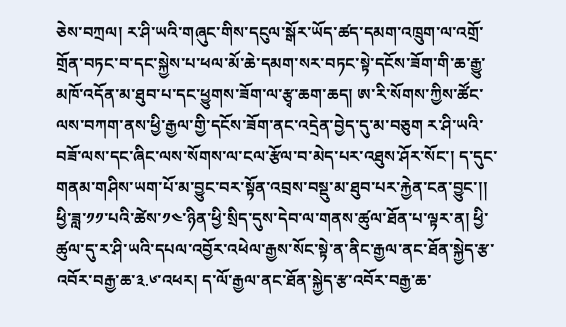ཅེས་བཀྲལ། ར་ཤི་ཡའི་གཞུང་གིས་དངུལ་སྒོར་ཡོད་ཚད་དམག་འཁྲུག་ལ་འགྲོ་གྲོན་བཏང་བ་དང་སྐྱེས་པ་ཕལ་མོ་ཆེ་དམག་སར་བཏང་སྟེ་དངོས་ཟོག་གི་ཆ་རྒྱུ་མཁོ་འདོན་མ་ཐུབ་པ་དང་ཕྱུགས་ཟོག་ལ་རྩྭ་ཆག་ཆད། ཨ་རི་སོགས་ཀྱིས་ཚོང་ལས་བཀག་ནས་ཕྱི་རྒྱལ་གྱི་དངོས་ཟོག་ནང་འདྲེན་བྱེད་དུ་མ་བཅུག ར་ཤི་ཡའི་བཟོ་ལས་དང་ཞིང་ལས་སོགས་ལ་ངལ་རྩོལ་བ་མེད་པར་འཐུས་ཤོར་སོང་། ད་དུང་གནམ་གཤིས་ཡག་པོ་མ་བྱུང་བར་སྟོན་འབྲས་བསྡུ་མ་ཐུབ་པར་རྐྱེན་ངན་བྱུང་།།
ཕྱི་ཟླ་༡༡་པའི་ཚེས་༡༤་ཉིན་ཕྱི་སྲིད་དུས་དེབ་ལ་གནས་ཚུལ་ཐོན་པ་ལྟར་ན། ཕྱི་ཚུལ་དུ་ར་ཤི་ཡའི་དཔལ་འབྱོར་འཕེལ་རྒྱས་སོང་སྟེ་ན་ནིང་རྒྱལ་ནང་ཐོན་སྐྱེད་རྩ་འབོར་བརྒྱ་ཆ་༣.༦་འཕར། ད་ལོ་རྒྱལ་ནང་ཐོན་སྐྱེད་རྩ་འབོར་བརྒྱ་ཆ་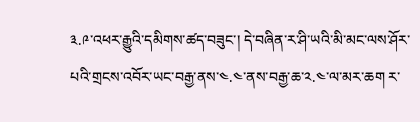༣.༩་འཕར་རྒྱུའི་དམིགས་ཚད་བཟུང་། དེ་བཞིན་ར་ཤི་ཡའི་མི་མང་ལས་ཤོར་པའི་གྲངས་འབོར་ཡང་བརྒྱ་ནས་༤.༤་ནས་བརྒྱ་ཆ་༢.༤་ལ་མར་ཆག ར་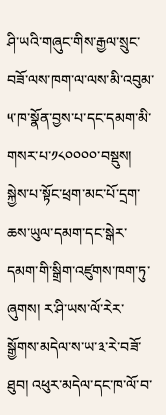ཤི་ཡའི་གཞུང་གིས་རྒྱལ་སྲུང་བཟོ་ལས་ཁག་ལ་ལས་མི་འབུམ་༥་ཁ་སྣོན་བྱས་པ་དང་དམག་མི་གསར་པ་༡༨༠༠༠༠་བསྡུས། སྐྱེས་པ་སྟོང་ཕྲག་མང་པོ་དྲག་ཆས་ཡུལ་དམག་དང་སྒེར་དམག་གི་སྒྲིག་འཛུགས་ཁག་ཏུ་ཞུགས། ར་ཤི་ཡས་ལོ་རེར་སྒྱོགས་མདེལ་ས་ཡ་༣་རེ་བཟོ་ཐུབ། འཕུར་མདེལ་དང་ཁ་ལོ་བ་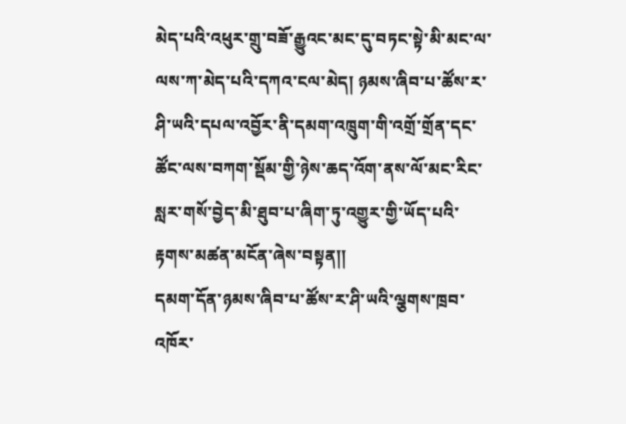མེད་པའི་འཕུར་གྲུ་བཟོ་རྒྱུའང་མང་དུ་བཏང་སྟེ་མི་མང་ལ་ལས་ཀ་མེད་པའི་དཀའ་ངལ་མེད། ཉམས་ཞིབ་པ་ཚོས་ར་ཤི་ཡའི་དཔལ་འབྱོར་ནི་དམག་འཁྲུག་གི་འགྲོ་གྲོན་དང་ཚོང་ལས་བཀག་སྡོམ་གྱི་ཉེས་ཆད་འོག་ནས་ལོ་མང་རིང་སླར་གསོ་བྱེད་མི་ཐུབ་པ་ཞིག་ཏུ་འགྱུར་གྱི་ཡོད་པའི་རྟགས་མཚན་མངོན་ཞེས་བསྟན།།
དམག་དོན་ཉམས་ཞིབ་པ་ཚོས་ར་ཤི་ཡའི་ལྕགས་ཁྲབ་འཁོར་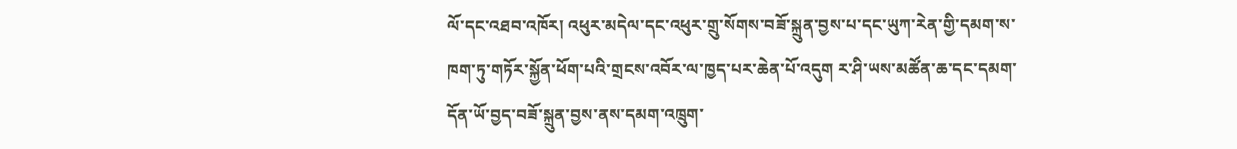ལོ་དང་འཐབ་འཁོར། འཕུར་མདེལ་དང་འཕུར་གྲུ་སོགས་བཟོ་སྐྲུན་བྱས་པ་དང་ཡུཀ་རེན་གྱི་དམག་ས་ཁག་ཏུ་གཏོར་སྐྱོན་ཕོག་པའི་གྲངས་འབོར་ལ་ཁྱད་པར་ཆེན་པོ་འདུག ར་ཤི་ཡས་མཚོན་ཆ་དང་དམག་དོན་ཡོ་བྱད་བཟོ་སྐྲུན་བྱས་ནས་དམག་འཁྲུག་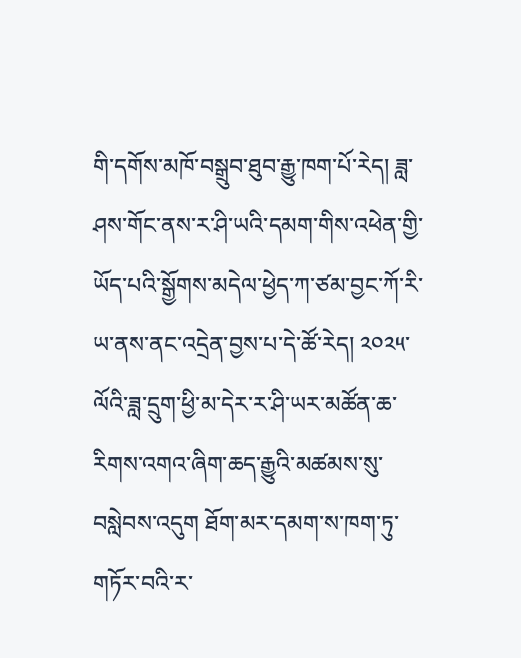གི་དགོས་མཁོ་བསྒྲུབ་ཐུབ་རྒྱུ་ཁག་པོ་རེད། ཟླ་ཤས་གོང་ནས་ར་ཤི་ཡའི་དམག་གིས་འཕེན་གྱི་ཡོད་པའི་སྒྱོགས་མདེལ་ཕྱེད་ཀ་ཙམ་བྱང་ཀོ་རི་ཡ་ནས་ནང་འདྲེན་བྱས་པ་དེ་ཚོ་རེད། ༢༠༢༥་ལོའི་ཟླ་དྲུག་ཕྱི་མ་དེར་ར་ཤི་ཡར་མཚོན་ཆ་རིགས་འགའ་ཞིག་ཆད་རྒྱུའི་མཚམས་སུ་བསླེབས་འདུག ཐོག་མར་དམག་ས་ཁག་ཏུ་གཏོར་བའི་ར་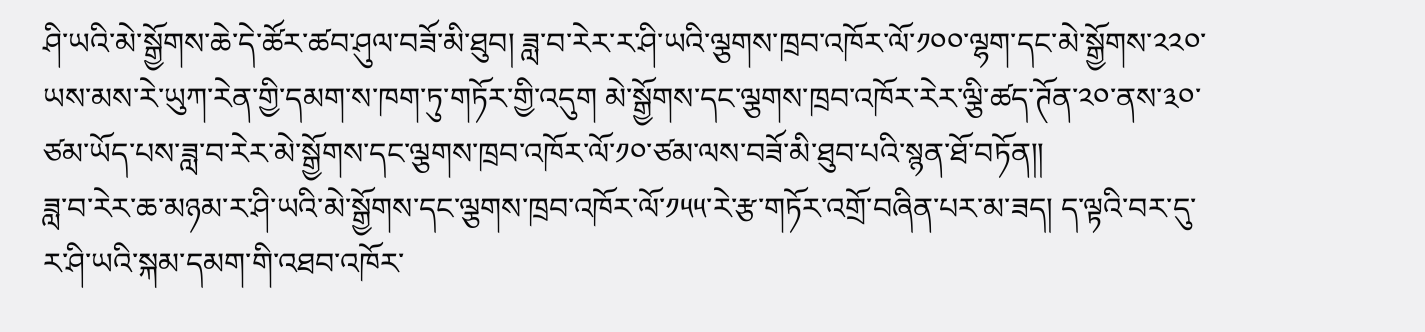ཤི་ཡའི་མེ་སྒྱོགས་ཆེ་དེ་ཚོར་ཚབ་ཤུལ་བཟོ་མི་ཐུབ། ཟླ་བ་རེར་ར་ཤི་ཡའི་ལྕགས་ཁྲབ་འཁོར་ལོ་༡༠༠་ལྷག་དང་མེ་སྒྱོགས་༢༢༠་ཡས་མས་རེ་ཡུཀ་རེན་གྱི་དམག་ས་ཁག་ཏུ་གཏོར་གྱི་འདུག མེ་སྒྱོགས་དང་ལྕགས་ཁྲབ་འཁོར་རེར་ལྕི་ཚད་ཊོན་༢༠་ནས་༣༠་ཙམ་ཡོད་པས་ཟླ་བ་རེར་མེ་སྒྱོགས་དང་ལྕགས་ཁྲབ་འཁོར་ལོ་༡༠་ཙམ་ལས་བཟོ་མི་ཐུབ་པའི་སྙན་ཐོ་བཏོན།།
ཟླ་བ་རེར་ཆ་མཉམ་ར་ཤི་ཡའི་མེ་སྒྱོགས་དང་ལྕགས་ཁྲབ་འཁོར་ལོ་༡༥༥་རེ་རྩ་གཏོར་འགྲོ་བཞིན་པར་མ་ཟད། ད་ལྟའི་བར་དུ་ར་ཤི་ཡའི་སྐམ་དམག་གི་འཐབ་འཁོར་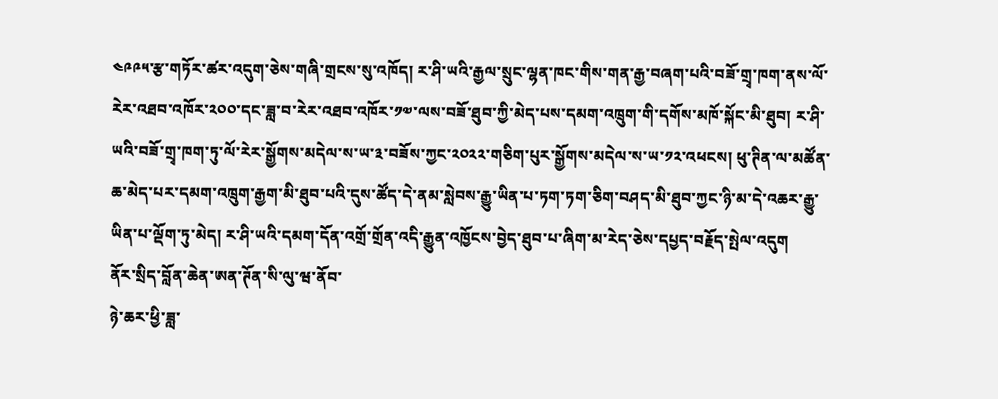༤༩༩༥་རྩ་གཏོར་ཚར་འདུག་ཅེས་གཞི་གྲངས་སུ་འཁོད། ར་ཤི་ཡའི་རྒྱལ་སྲུང་ལྷན་ཁང་གིས་གན་རྒྱ་བཞག་པའི་བཟོ་གྲྭ་ཁག་ནས་ལོ་རེར་འཐབ་འཁོར་༢༠༠་དང་ཟླ་བ་རེར་འཐབ་འཁོར་༡༧་ལས་བཟོ་ཐུབ་ཀྱི་མེད་པས་དམག་འཁྲུག་གི་དགོས་མཁོ་སྐོང་མི་ཐུབ། ར་ཤི་ཡའི་བཟོ་གྲྭ་ཁག་ཏུ་ལོ་རེར་སྒྱོགས་མདེལ་ས་ཡ་༣་བཟོས་ཀྱང་༢༠༢༢་གཅིག་པུར་སྒྱོགས་མདེལ་ས་ཡ་༡༢་འཕངས། ཕུ་ཊིན་ལ་མཚོན་ཆ་མེད་པར་དམག་འཁྲུག་རྒྱག་མི་ཐུབ་པའི་དུས་ཚོད་དེ་ནམ་སླེབས་རྒྱུ་ཡིན་པ་ཏག་ཏག་ཅིག་བཤད་མི་ཐུབ་ཀྱང་ཉི་མ་དེ་འཆར་རྒྱུ་ཡིན་པ་ལྡོག་ཏུ་མེད། ར་ཤི་ཡའི་དམག་དོན་འགྲོ་གྲོན་འདི་རྒྱུན་འཁྱོངས་བྱེད་ཐུབ་པ་ཞིག་མ་རེད་ཅེས་དཔྱད་བརྗོད་སྤེལ་འདུག
ནོར་སྲིད་བློན་ཆེན་ཨན་ཊོན་སི་ལུ་ཝ་ནོབ་
ཉེ་ཆར་ཕྱི་ཟླ་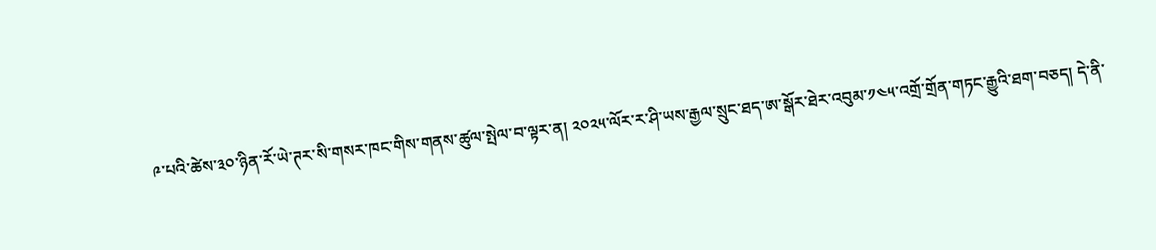༩་པའི་ཚེས་༣༠་ཉིན་རོ་ཡེ་ཊར་སི་གསར་ཁང་གིས་གནས་ཚུལ་སྤེལ་བ་ལྟར་ན། ༢༠༢༥་ལོར་ར་ཤི་ཡས་རྒྱལ་སྲུང་ཐད་ཨ་སྒོར་ཐེར་འབུམ་༡༤༥་འགྲོ་གྲོན་གཏང་རྒྱུའི་ཐག་བཅད། དེ་ནི་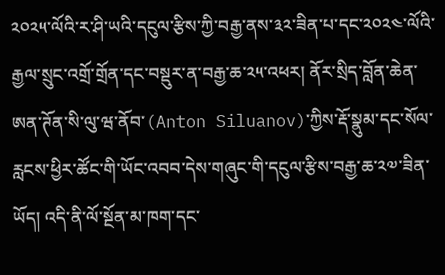༢༠༢༥་ལོའི་ར་ཤི་ཡའི་དངུལ་རྩིས་ཀྱི་བརྒྱ་ནས་༣༢་ཟིན་པ་དང་༢༠༢༤་ལོའི་རྒྱལ་སྲུང་འགྲོ་གྲོན་དང་བསྡུར་ན་བརྒྱ་ཆ་༢༥་འཕར། ནོར་སྲིད་བློན་ཆེན་ཨན་ཊོན་སི་ལུ་ཝ་ནོབ་(Anton Siluanov)་ཀྱིས་རྡོ་སྣུམ་དང་སོལ་རླངས་ཕྱིར་ཚོང་གི་ཡོང་འབབ་དེས་གཞུང་གི་དངུལ་རྩིས་བརྒྱ་ཆ་༢༧་ཟིན་ཡོད། འདི་ནི་ལོ་སྔོན་མ་ཁག་དང་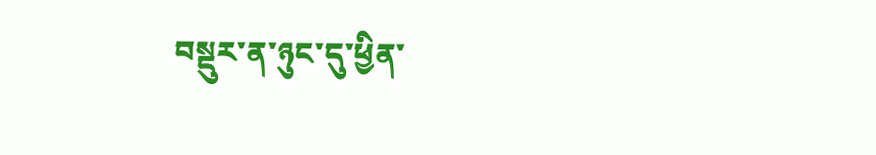བསྡུར་ན་ཉུང་དུ་ཕྱིན་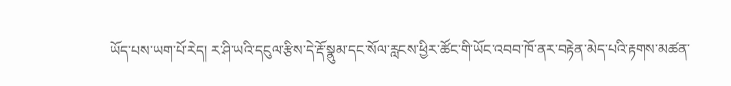ཡོད་པས་ཡག་པོ་རེད། ར་ཤི་ཡའི་དངུལ་རྩིས་དེ་རྡོ་སྣུམ་དང་སོལ་རླངས་ཕྱིར་ཚོང་གི་ཡོང་འབབ་ཁོ་ནར་བརྟེན་མེད་པའི་རྟགས་མཚན་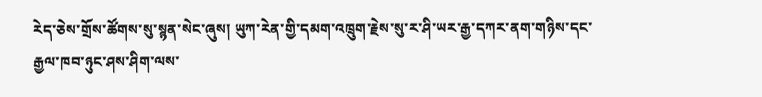རེད་ཅེས་གྲོས་ཚོགས་སུ་སྙན་སེང་ཞུས། ཡུཀ་རེན་གྱི་དམག་འཁྲུག་རྗེས་སུ་ར་ཤི་ཡར་རྒྱ་དཀར་ནག་གཉིས་དང་རྒྱལ་ཁབ་ཉུང་ཤས་ཤིག་ལས་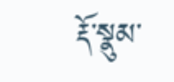རྡོ་སྣུམ་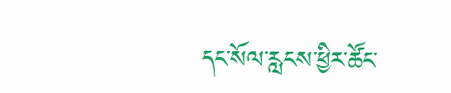དང་སོལ་རླངས་ཕྱིར་ཚོང་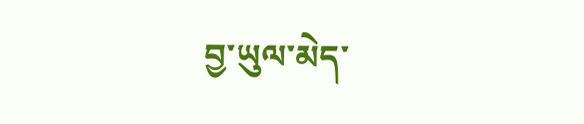བྱ་ཡུལ་མེད་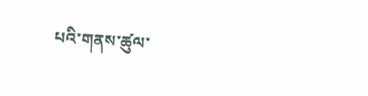པའི་གནས་ཚུལ་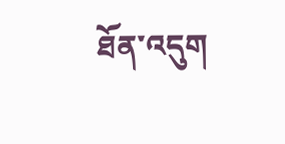ཐོན་འདུག